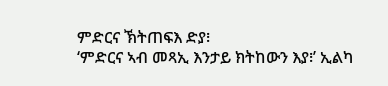ምድርና ኽትጠፍእ ድያ፧
‘ምድርና ኣብ መጻኢ እንታይ ክትከውን እያ፧’ ኢልካ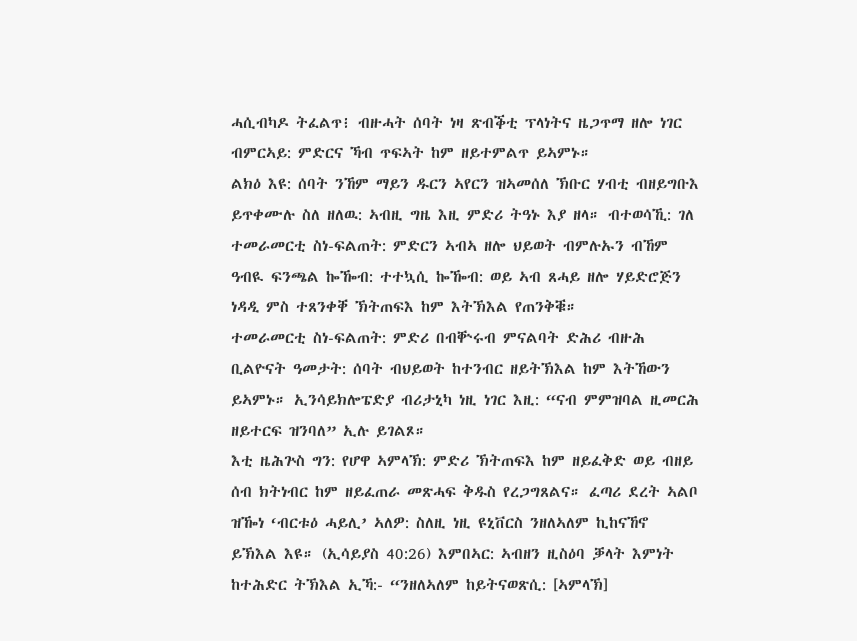ሓሲብካዶ ትፈልጥ፧ ብዙሓት ሰባት ነዛ ጽብቕቲ ፕላነትና ዜጋጥማ ዘሎ ነገር ብምርኣይ: ምድርና ኻብ ጥፍኣት ከም ዘይተምልጥ ይኣምኑ።
ልክዕ እዩ: ሰባት ንኸም ማይን ዱርን ኣየርን ዝኣመሰለ ኽቡር ሃብቲ ብዘይግቡእ ይጥቀሙሉ ስለ ዘለዉ: ኣብዚ ግዜ እዚ ምድሪ ትዓኑ እያ ዘላ። ብተወሳኺ: ገለ ተመራመርቲ ስነ-ፍልጠት: ምድርን ኣብኣ ዘሎ ህይወት ብምሉኡን ብኸም ዓብዪ ፍንጫል ኰዀብ: ተተኳሲ ኰዀብ: ወይ ኣብ ጸሓይ ዘሎ ሃይድሮጅን ነዳዲ ምስ ተጸንቀቐ ኽትጠፍእ ከም እትኽእል የጠንቅቑ።
ተመራመርቲ ስነ-ፍልጠት: ምድሪ በብቝሩብ ምናልባት ድሕሪ ብዙሕ ቢልዮናት ዓመታት: ሰባት ብህይወት ከተንብር ዘይትኽእል ከም እትኸውን ይኣምኑ። ኢንሳይክሎፔድያ ብሪታኒካ ነዚ ነገር እዚ: “ናብ ምምዝባል ዚመርሕ ዘይተርፍ ዝንባለ” ኢሉ ይገልጾ።
እቲ ዜሕጕስ ግን: የሆዋ ኣምላኽ: ምድሪ ኽትጠፍእ ከም ዘይፈቅድ ወይ ብዘይ ሰብ ክትነብር ከም ዘይፈጠራ መጽሓፍ ቅዱስ የረጋግጸልና። ፈጣሪ ደረት ኣልቦ ዝዀነ ‘ብርቱዕ ሓይሊ’ ኣለዎ: ስለዚ ነዚ ዩኒቨርስ ንዘለኣለም ኪከናኸኖ ይኽእል እዩ። (ኢሳይያስ 40:26) እምበኣር: ኣብዘን ዚስዕባ ቓላት እምነት ከተሕድር ትኽእል ኢኻ:- “ንዘለኣለም ከይትናወጽሲ: [ኣምላኽ]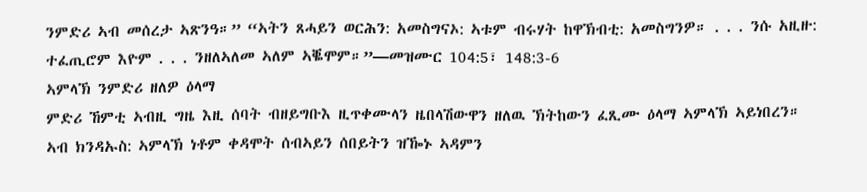ንምድሪ ኣብ መሰረታ ኣጽንዓ።” “ኣትን ጸሓይን ወርሕን: አመስግናኦ: ኣቱም ብሩሃት ከዋኽብቲ: አመስግንዎ። . . . ንሱ አዚዙ: ተፈጢሮም እዮም . . . ንዘለኣለመ ኣለም ኣቘሞም።”—መዝሙር 104:5፣ 148:3-6
ኣምላኽ ንምድሪ ዘለዎ ዕላማ
ምድሪ ኸምቲ ኣብዚ ግዜ እዚ ሰባት ብዘይግቡእ ዚጥቀሙላን ዜበላሽውዋን ዘለዉ ኽትከውን ፈጺሙ ዕላማ ኣምላኽ ኣይነበረን። ኣብ ክንዳኡስ: ኣምላኽ ነቶም ቀዳሞት ሰብኣይን ሰበይትን ዝዀኑ ኣዳምን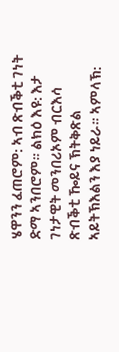ሄዋንን ፈጠሮም: ኣብ ጽብቕቲ ገነት ድማ ኣንበሮም። ልክዕ እዩ: እታ ገነታዊት መንበሪኦም ብርእሳ ጽብቕቲ ዀይና ኽትቅጽል ኣይትኽእልን እያ ነይራ። ኣምላኽ: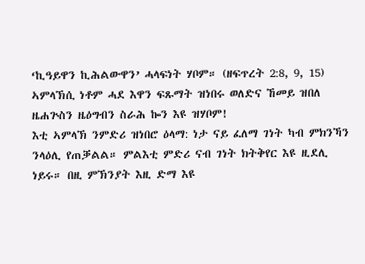‘ኪዓይዋን ኪሕልውዋን’ ሓላፍነት ሃቦም። (ዘፍጥረት 2:8, 9, 15) ኣምላኽሲ ነቶም ሓደ እዋን ፍጹማት ዝነበሩ ወለድና ኸመይ ዝበለ ዜሐጕስን ዜዕግብን ስራሕ ኰን እዩ ዝሃቦም!
እቲ ኣምላኽ ንምድሪ ዝነበሮ ዕላማ: ነታ ናይ ፈለማ ገነት ካብ ምክንኻን ንላዕሊ የጠቓልል። ምልእቲ ምድሪ ናብ ገነት ክትቅየር እዩ ዚደሊ ነይሩ። በዚ ምኽንያት እዚ ድማ እዩ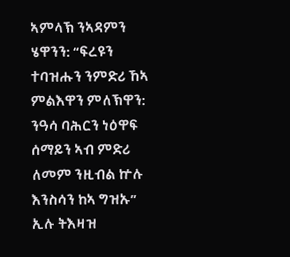ኣምላኽ ንኣዳምን ሄዋንን: “ፍረዩን ተባዝሑን ንምድሪ ኸኣ ምልእዋን ምለኽዋን: ንዓሳ ባሕርን ነዕዋፍ ሰማይን ኣብ ምድሪ ለመም ንዚብል ኵሉ እንስሳን ከኣ ግዝኡ” ኢሉ ትእዛዝ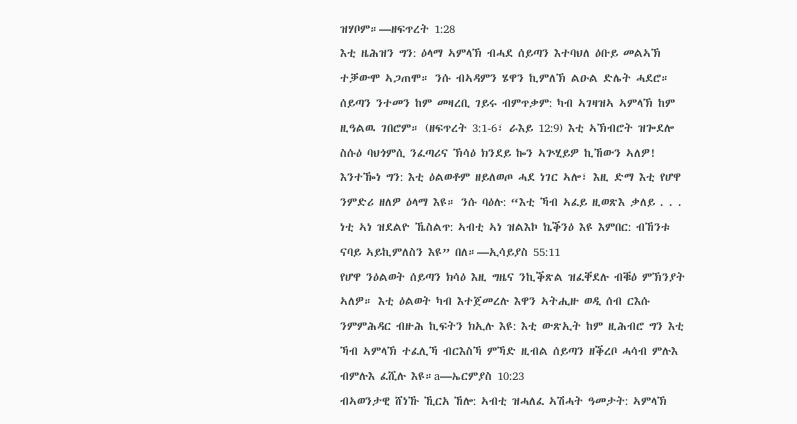ዝሃቦም።—ዘፍጥረት 1:28
እቲ ዜሕዝን ግን: ዕላማ ኣምላኽ ብሓደ ሰይጣን እተባህለ ዕቡይ መልኣኽ ተቓውሞ ኣጋጠሞ። ንሱ ብኣዳምን ሄዋን ኪምለኽ ልዑል ድሌት ሓደሮ። ሰይጣን ንተመን ከም መዛረቢ ገይሩ ብምጥቃም: ካብ ኣገዛዝኣ ኣምላኽ ከም ዚዓልዉ ገበሮም። (ዘፍጥረት 3:1-6፣ ራእይ 12:9) እቲ ኣኽብሮት ዝጐደሎ ስሱዕ ባህጎምሲ ንፈጣሪና ኽሳዕ ክንደይ ኰን ኣጕሂይዎ ኪኸውን ኣለዎ! እንተዀነ ግን: እቲ ዕልወቶም ዘይለወጦ ሓደ ነገር ኣሎ፣ እዚ ድማ እቲ የሆዋ ንምድሪ ዘለዎ ዕላማ እዩ። ንሱ ባዕሉ: “እቲ ኻብ ኣፈይ ዚወጽእ ቃለይ . . . ነቲ ኣነ ዝደልዮ ኼስልጥ: ኣብቲ ኣነ ዝልእኮ ኬቕንዕ እዩ እምበር: ብኸንቱ ናባይ ኣይኪምለስን እዩ” በለ።—ኢሳይያስ 55:11
የሆዋ ንዕልወት ሰይጣን ክሳዕ እዚ ግዜና ንኪቕጽል ዝፈቐደሉ ብቑዕ ምኽንያት ኣለዎ። እቲ ዕልወት ካብ እተጀመረሉ እዋን ኣትሒዙ ወዲ ሰብ ርእሱ ንምምሕዳር ብዙሕ ኪፍትን ክኢሉ እዩ: እቲ ውጽኢት ከም ዚሕብሮ ግን እቲ ኻብ ኣምላኽ ተፈሊኻ ብርእስኻ ምኻድ ዚብል ሰይጣን ዘቕረቦ ሓሳብ ምሉእ ብምሉእ ፈሺሉ እዩ።a—ኤርምያስ 10:23
ብኣወንታዊ ሸነኹ ኺርአ ኸሎ: ኣብቲ ዝሓለፈ ኣሽሓት ዓመታት: ኣምላኽ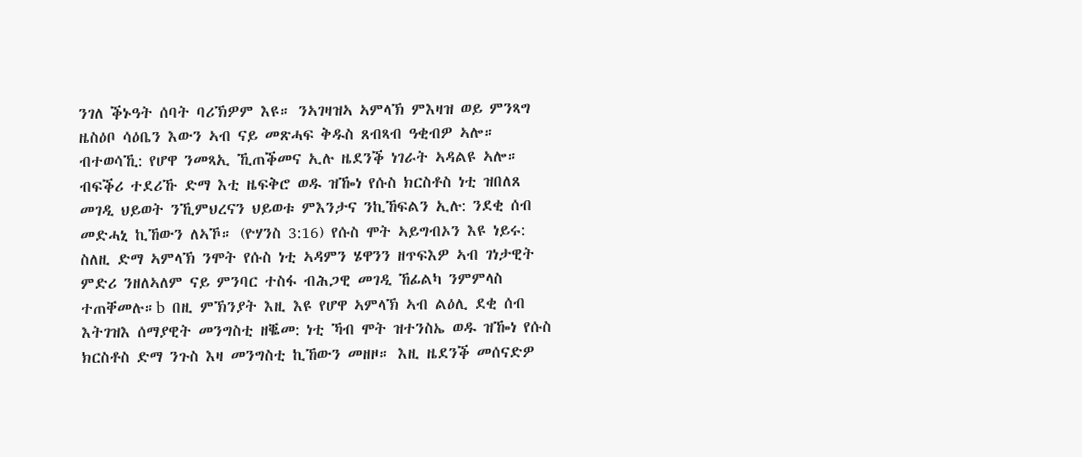ንገለ ቕኑዓት ሰባት ባሪኽዎም እዩ። ንኣገዛዝኣ ኣምላኽ ምእዛዝ ወይ ምንጻግ ዜስዕቦ ሳዕቤን እውን ኣብ ናይ መጽሓፍ ቅዱስ ጸብጻብ ዓቂብዎ ኣሎ። ብተወሳኺ: የሆዋ ንመጻኢ ኺጠቕመና ኢሉ ዜደንቕ ነገራት ኣዳልዩ ኣሎ። ብፍቕሪ ተደሪኹ ድማ እቲ ዜፍቅሮ ወዱ ዝዀነ የሱስ ክርስቶስ ነቲ ዝበለጸ መገዲ ህይወት ንኺምህረናን ህይወቱ ምእንታና ንኪኸፍልን ኢሉ: ንደቂ ሰብ መድሓኒ ኪኸውን ለኣኾ። (ዮሃንስ 3:16) የሱስ ሞት ኣይግብኦን እዩ ነይሩ: ስለዚ ድማ ኣምላኽ ንሞት የሱስ ነቲ ኣዳምን ሄዋንን ዘጥፍእዎ ኣብ ገነታዊት ምድሪ ንዘለኣለም ናይ ምንባር ተስፋ ብሕጋዊ መገዲ ኸፊልካ ንምምላስ ተጠቐመሉ።b በዚ ምኽንያት እዚ እዩ የሆዋ ኣምላኽ ኣብ ልዕሊ ደቂ ሰብ እትገዝእ ሰማያዊት መንግስቲ ዘቘመ: ነቲ ኻብ ሞት ዝተንስኤ ወዱ ዝዀነ የሱስ ክርስቶስ ድማ ንጉስ እዛ መንግስቲ ኪኸውን መዘዞ። እዚ ዜደንቕ መሰናድዎ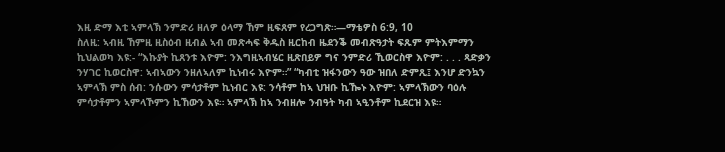እዚ ድማ እቲ ኣምላኽ ንምድሪ ዘለዎ ዕላማ ኸም ዚፍጸም የረጋግጽ።—ማቴዎስ 6:9, 10
ስለዚ: ኣብዚ ኸምዚ ዚስዕብ ዚብል ኣብ መጽሓፍ ቅዱስ ዚርከብ ዜደንቕ መብጽዓታት ፍጹም ምትእምማን ኪህልወካ እዩ:- “እኩያት ኪጸንቱ እዮም: ንእግዚኣብሄር ዚጽበይዎ ግና ንምድሪ ኺወርስዋ እዮም: . . . ጻድቃን ንሃገር ኪወርስዋ: ኣብኣውን ንዘለኣለም ኪነብሩ እዮም።” “ካብቲ ዝፋንውን ዓው ዝበለ ድምጺ፤ እንሆ ድንኳን ኣምላኽ ምስ ሰብ: ንሱውን ምሳታቶም ኪነብር እዩ: ንሳቶም ከኣ ህዝቡ ኪዀኑ እዮም: ኣምላኽውን ባዕሉ ምሳታቶምን ኣምላኾምን ኪኸውን እዩ። ኣምላኽ ከኣ ንብዘሎ ንብዓት ካብ ኣዒንቶም ኪደርዝ እዩ።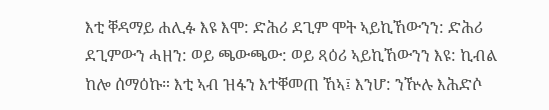እቲ ቐዳማይ ሐሊፉ እዩ እሞ: ድሕሪ ደጊም ሞት ኣይኪኸውንን: ድሕሪ ደጊምውን ሓዘን: ወይ ጫውጫው: ወይ ጻዕሪ ኣይኪኸውንን እዩ: ኪብል ከሎ ሰማዕኩ። እቲ ኣብ ዝፋን እተቐመጠ ኸኣ፤ እንሆ: ንዅሉ እሕድሶ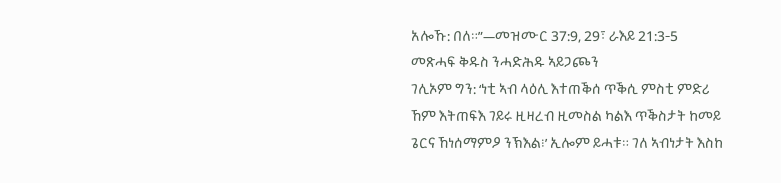አሎኹ: በለ።”—መዝሙር 37:9, 29፣ ራእይ 21:3-5
መጽሓፍ ቅዱስ ንሓድሕዱ ኣይጋጮን
ገሊኦም ግን: ‘ነቲ ኣብ ላዕሊ እተጠቕሰ ጥቕሲ ምስቲ ምድሪ ኸም እትጠፍእ ገይሩ ዚዛረብ ዚመስል ካልእ ጥቕስታት ከመይ ጌርና ኸነሰማምዖ ንኽእል፧’ ኢሎም ይሓቱ። ገለ ኣብነታት እስከ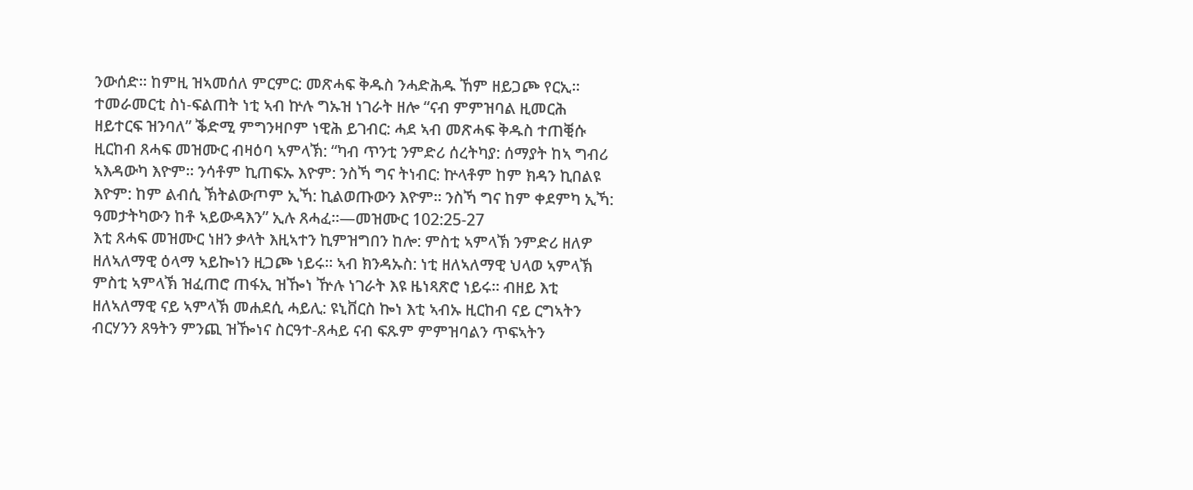ንውሰድ። ከምዚ ዝኣመሰለ ምርምር: መጽሓፍ ቅዱስ ንሓድሕዱ ኸም ዘይጋጮ የርኢ።
ተመራመርቲ ስነ-ፍልጠት ነቲ ኣብ ኵሉ ግኡዝ ነገራት ዘሎ “ናብ ምምዝባል ዚመርሕ ዘይተርፍ ዝንባለ” ቕድሚ ምግንዛቦም ነዊሕ ይገብር: ሓደ ኣብ መጽሓፍ ቅዱስ ተጠቒሱ ዚርከብ ጸሓፍ መዝሙር ብዛዕባ ኣምላኽ: “ካብ ጥንቲ ንምድሪ ሰረትካያ: ሰማያት ከኣ ግብሪ ኣእዳውካ እዮም። ንሳቶም ኪጠፍኡ እዮም: ንስኻ ግና ትነብር: ኵላቶም ከም ክዳን ኪበልዩ እዮም: ከም ልብሲ ኽትልውጦም ኢኻ: ኪልወጡውን እዮም። ንስኻ ግና ከም ቀደምካ ኢኻ: ዓመታትካውን ከቶ ኣይውዳእን” ኢሉ ጸሓፈ።—መዝሙር 102:25-27
እቲ ጸሓፍ መዝሙር ነዘን ቃላት እዚኣተን ኪምዝግበን ከሎ: ምስቲ ኣምላኽ ንምድሪ ዘለዎ ዘለኣለማዊ ዕላማ ኣይኰነን ዚጋጮ ነይሩ። ኣብ ክንዳኡስ: ነቲ ዘለኣለማዊ ህላወ ኣምላኽ ምስቲ ኣምላኽ ዝፈጠሮ ጠፋኢ ዝዀነ ዅሉ ነገራት እዩ ዜነጻጽሮ ነይሩ። ብዘይ እቲ ዘለኣለማዊ ናይ ኣምላኽ መሐደሲ ሓይሊ: ዩኒቨርስ ኰነ እቲ ኣብኡ ዚርከብ ናይ ርግኣትን ብርሃንን ጸዓትን ምንጪ ዝዀነና ስርዓተ-ጸሓይ ናብ ፍጹም ምምዝባልን ጥፍኣትን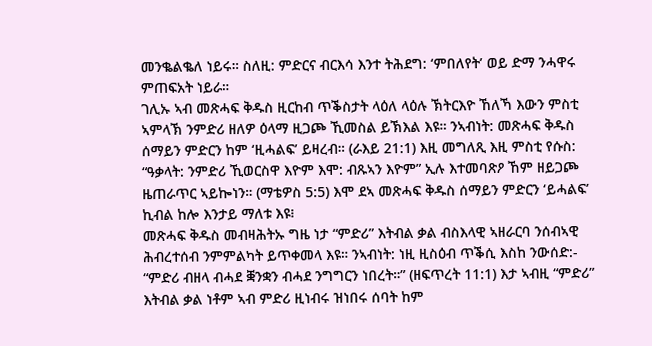መንቈልቈለ ነይሩ። ስለዚ: ምድርና ብርእሳ እንተ ትሕደግ: ‘ምበለየት’ ወይ ድማ ንሓዋሩ ምጠፍአት ነይራ።
ገሊኡ ኣብ መጽሓፍ ቅዱስ ዚርከብ ጥቕስታት ላዕለ ላዕሉ ኽትርእዮ ኸለኻ እውን ምስቲ ኣምላኽ ንምድሪ ዘለዎ ዕላማ ዚጋጮ ኺመስል ይኽእል እዩ። ንኣብነት: መጽሓፍ ቅዱስ ሰማይን ምድርን ከም ‘ዚሓልፍ’ ይዛረብ። (ራእይ 21:1) እዚ መግለጺ እዚ ምስቲ የሱስ: “ዓቃላት: ንምድሪ ኺወርስዋ እዮም እሞ: ብጹኣን እዮም” ኢሉ እተመባጽዖ ኸም ዘይጋጮ ዜጠራጥር ኣይኰነን። (ማቴዎስ 5:5) እሞ ደኣ መጽሓፍ ቅዱስ ሰማይን ምድርን ‘ይሓልፍ’ ኪብል ከሎ እንታይ ማለቱ እዩ፧
መጽሓፍ ቅዱስ መብዛሕትኡ ግዜ ነታ “ምድሪ” እትብል ቃል ብስእላዊ ኣዘራርባ ንሰብኣዊ ሕብረተሰብ ንምምልካት ይጥቀመላ እዩ። ንኣብነት: ነዚ ዚስዕብ ጥቕሲ እስከ ንውሰድ:- “ምድሪ ብዘላ ብሓደ ቛንቋን ብሓደ ንግግርን ነበረት።” (ዘፍጥረት 11:1) እታ ኣብዚ “ምድሪ” እትብል ቃል ነቶም ኣብ ምድሪ ዚነብሩ ዝነበሩ ሰባት ከም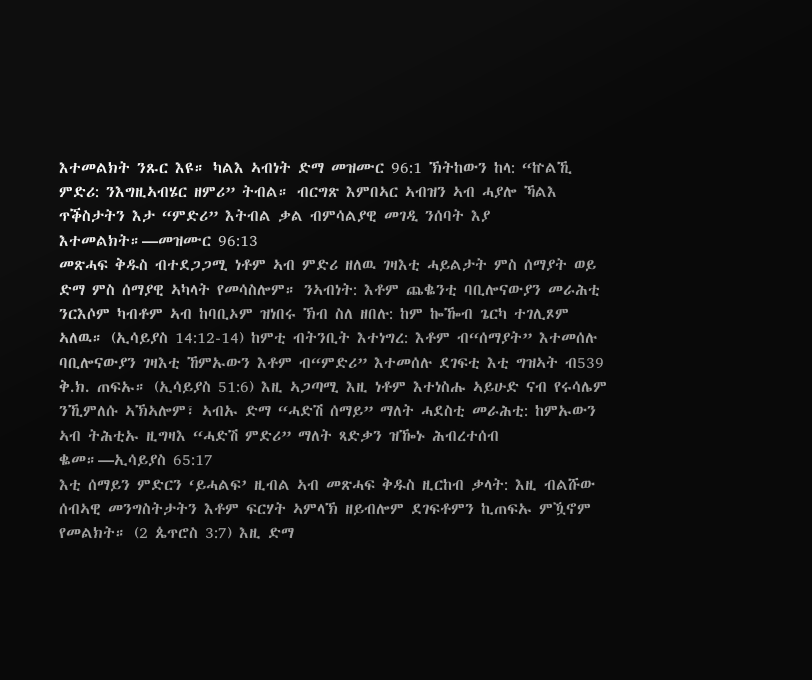እተመልክት ንጹር እዩ። ካልእ ኣብነት ድማ መዝሙር 96:1 ኽትከውን ከላ: “ኵልኺ ምድሪ: ንእግዚኣብሄር ዘምሪ” ትብል። ብርግጽ እምበኣር ኣብዝን ኣብ ሓያሎ ኻልእ ጥቕስታትን እታ “ምድሪ” እትብል ቃል ብምሳልያዊ መገዲ ንሰባት እያ እተመልክት።—መዝሙር 96:13
መጽሓፍ ቅዱስ ብተደጋጋሚ ነቶም ኣብ ምድሪ ዘለዉ ገዛእቲ ሓይልታት ምስ ሰማያት ወይ ድማ ምስ ሰማያዊ ኣካላት የመሳስሎም። ንኣብነት: እቶም ጨቈንቲ ባቢሎናውያን መራሕቲ ንርእሶም ካብቶም ኣብ ከባቢኦም ዝነበሩ ኽብ ስለ ዘበሉ: ከም ኰዀብ ጌርካ ተገሊጾም ኣለዉ። (ኢሳይያስ 14:12-14) ከምቲ ብትንቢት እተነግረ: እቶም ብ“ሰማያት” እተመሰሉ ባቢሎናውያን ገዛእቲ ኸምኡውን እቶም ብ“ምድሪ” እተመሰሉ ደገፍቲ እቲ ግዝኣት ብ539 ቅ.ክ. ጠፍኡ። (ኢሳይያስ 51:6) እዚ ኣጋጣሚ እዚ ነቶም እተነስሑ ኣይሁድ ናብ የሩሳሌም ንኺምለሱ ኣኽኣሎም፣ ኣብኡ ድማ “ሓድሽ ሰማይ” ማለት ሓደስቲ መራሕቲ: ከምኡውን ኣብ ትሕቲኡ ዚግዛእ “ሓድሽ ምድሪ” ማለት ጻድቃን ዝዀኑ ሕብረተሰብ ቈመ።—ኢሳይያስ 65:17
እቲ ሰማይን ምድርን ‘ይሓልፍ’ ዚብል ኣብ መጽሓፍ ቅዱስ ዚርከብ ቃላት: እዚ ብልሹው ሰብኣዊ መንግስትታትን እቶም ፍርሃት ኣምላኽ ዘይብሎም ደገፍቶምን ኪጠፍኡ ምዃኖም የመልክት። (2 ጴጥሮስ 3:7) እዚ ድማ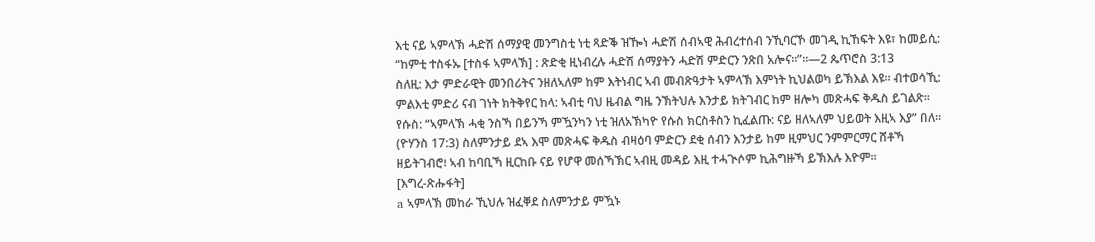እቲ ናይ ኣምላኽ ሓድሽ ሰማያዊ መንግስቲ ነቲ ጻድቕ ዝዀነ ሓድሽ ሰብኣዊ ሕብረተሰብ ንኺባርኾ መገዲ ኪኸፍት እዩ፣ ከመይሲ: “ከምቲ ተስፋኡ [ተስፋ ኣምላኽ] : ጽድቂ ዚነብረሉ ሓድሽ ሰማያትን ሓድሽ ምድርን ንጽበ አሎና።”።—2 ጴጥሮስ 3:13
ስለዚ: እታ ምድራዊት መንበሪትና ንዘለኣለም ከም እትነብር ኣብ መብጽዓታት ኣምላኽ እምነት ኪህልወካ ይኽእል እዩ። ብተወሳኺ: ምልእቲ ምድሪ ናብ ገነት ክትቅየር ከላ: ኣብቲ ባህ ዜብል ግዜ ንኽትህሉ እንታይ ክትገብር ከም ዘሎካ መጽሓፍ ቅዱስ ይገልጽ። የሱስ: “ኣምላኽ ሓቂ ንስኻ በይንኻ ምዃንካን ነቲ ዝለአኽካዮ የሱስ ክርስቶስን ኪፈልጡ: ናይ ዘለኣለም ህይወት እዚኣ እያ” በለ። (ዮሃንስ 17:3) ስለምንታይ ደኣ እሞ መጽሓፍ ቅዱስ ብዛዕባ ምድርን ደቂ ሰብን እንታይ ከም ዚምህር ንምምርማር ሸቶኻ ዘይትገብሮ፧ ኣብ ከባቢኻ ዚርከቡ ናይ የሆዋ መሰኻኽር ኣብዚ መዳይ እዚ ተሓጒሶም ኪሕግዙኻ ይኽእሉ እዮም።
[እግረ-ጽሑፋት]
a ኣምላኽ መከራ ኺህሉ ዝፈቐደ ስለምንታይ ምዃኑ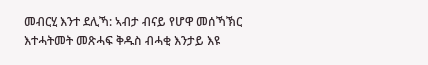መብርሂ እንተ ደሊኻ: ኣብታ ብናይ የሆዋ መሰኻኽር እተሓትመት መጽሓፍ ቅዱስ ብሓቂ እንታይ እዩ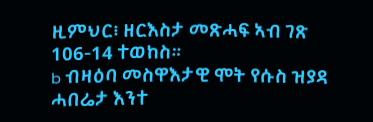ዚምህር፧ ዘርእስታ መጽሓፍ ኣብ ገጽ 106-14 ተወከስ።
b ብዛዕባ መስዋእታዊ ሞት የሱስ ዝያዳ ሓበሬታ እንተ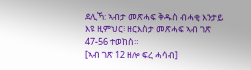ደሊኻ: ኣብታ መጽሓፍ ቅዱስ ብሓቂ እንታይ እዩ ዚምህር፧ ዘርእስታ መጽሓፍ ኣብ ገጽ 47-56 ተወከስ።
[ኣብ ገጽ 12 ዘሎ ፍረ ሓሳብ]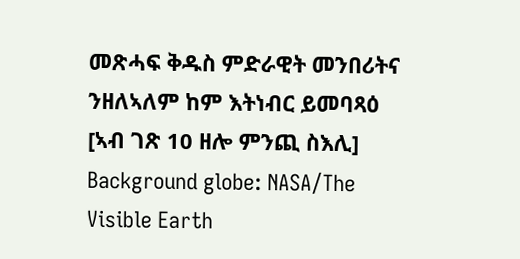መጽሓፍ ቅዱስ ምድራዊት መንበሪትና ንዘለኣለም ከም እትነብር ይመባጻዕ
[ኣብ ገጽ 10 ዘሎ ምንጪ ስእሊ]
Background globe: NASA/The Visible Earth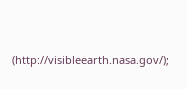(http://visibleearth.nasa.gov/);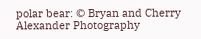polar bear: © Bryan and Cherry Alexander Photography